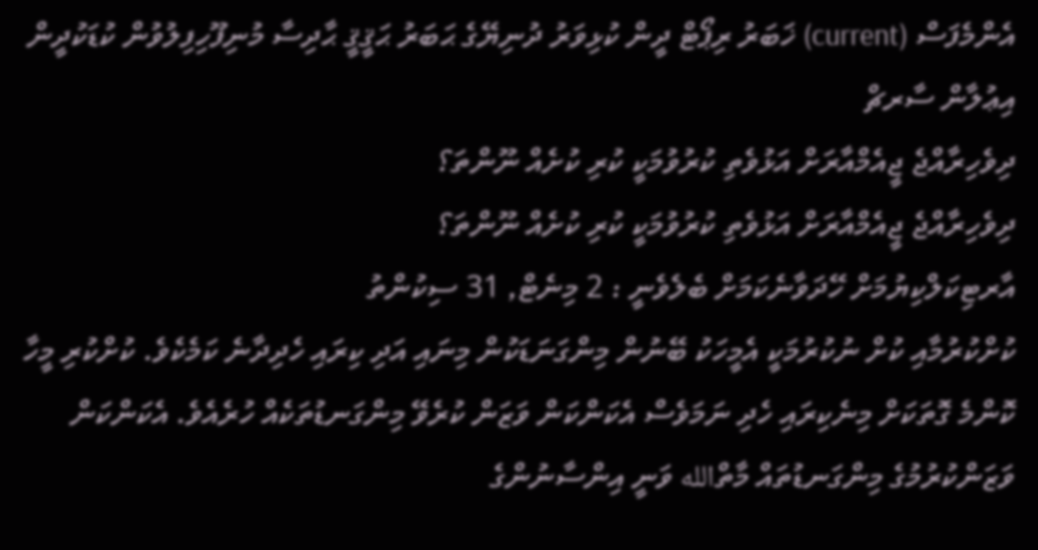އެންމެފަސް (current) ޚަބަރު ރިޕޯޓް ދީން ކުޅިވަރު ދުނިޔޭގެ ޙަބަރު ޙަޤީޤީ ޙާދިސާ މުނިފޫހިފިލުވުން ކުޑަކުދީން އިޢުލާން ސާރޗް
ދިވެހިރާއްޖެ ޖީއެމްއާރަށް އަޅުވެތި ކުރުވުމަކީ ކުރި ކުށެއް ނޫންތަ؟
ދިވެހިރާއްޖެ ޖީއެމްއާރަށް އަޅުވެތި ކުރުވުމަކީ ކުރި ކުށެއް ނޫންތަ؟
އާރޓިކަލްކިޔުމަށް ހޭދަވާނެކަމަށް ބެލެވެނީ : 2 މިނެޓް, 31 ސިކުންތު
ކުށްކުރުމާއި ކުށް ނުކުރުމަކީ އެމީހަކު ބޭނުން މިންގަނަޑަކުން މިނައި އަދި ކިރައި ހެދިދާނެ ކަމެކެވެ. ކުށްކުރި މީހާ ކޮންމެ ގޮތަކަށް މިނެކިރައި ހެދި ނަމަވެސް އެކަންކަން ވަޒަން ކުރެވޭ މިންގަނޑުތަކެއް ހުރެއެވެ. އެކަންކަން ވަޒަންކުރުމުގެ މިންގަނޑުތައް މާތްالله ވަނީ އިންސާނުންގެ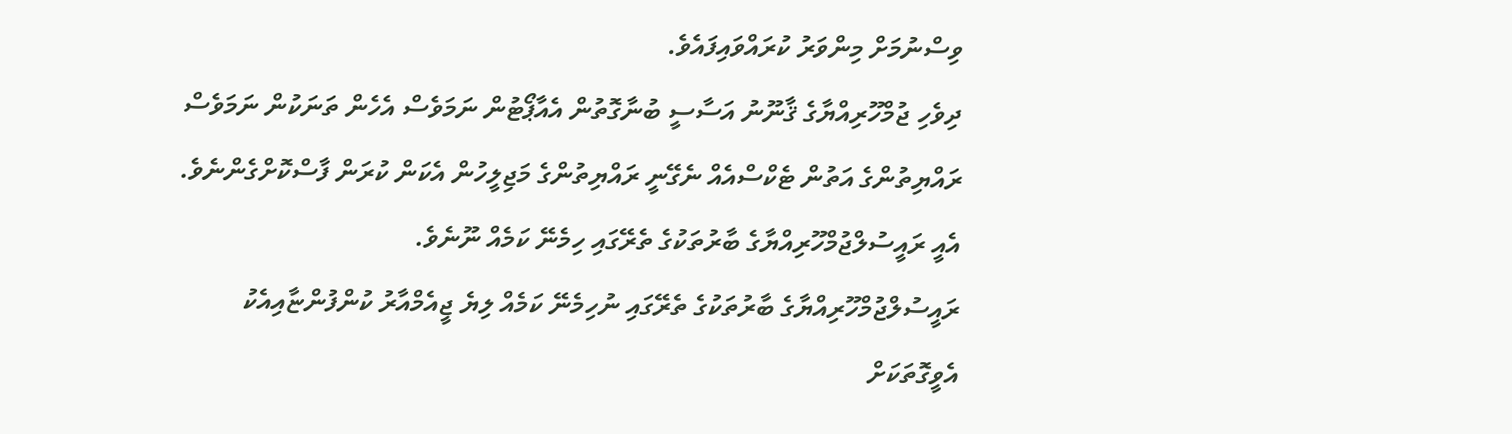ވިސްނުމަށް މިންވަރު ކުރައްވައިފައެވެ.
ދިވެހި ޖުމްހޫރިއްޔާގެ ޤާނޫނު އަސާސީ ބުނާގޮތުން އެއާޕޯޓުން ނަމަވެސް އެހެން ތަނަކުން ނަމަވެސް ރައްޔިތުންގެ އަތުން ޓެކްސްއެއް ނެގޭނީ ރައްޔިތުންގެ މަޖިލީހުން އެކަން ކުރަން ފާސްކޮށްގެންނެވެ. އެއީ ރައީސުލްޖުމްހޫރިއްޔާގެ ބާރުތަކުގެ ތެރޭގައި ހިމެނޭ ކަމެއް ނޫނެވެ.
ރައީސުލްޖުމްހޫރިއްޔާގެ ބާރުތަކުގެ ތެރޭގައި ނުހިމެނޭ ކަމެއް ލިޔެ ޖީއެމްއާރު ކުންފުންޏާއިއެކު އެވީގޮތަކަށް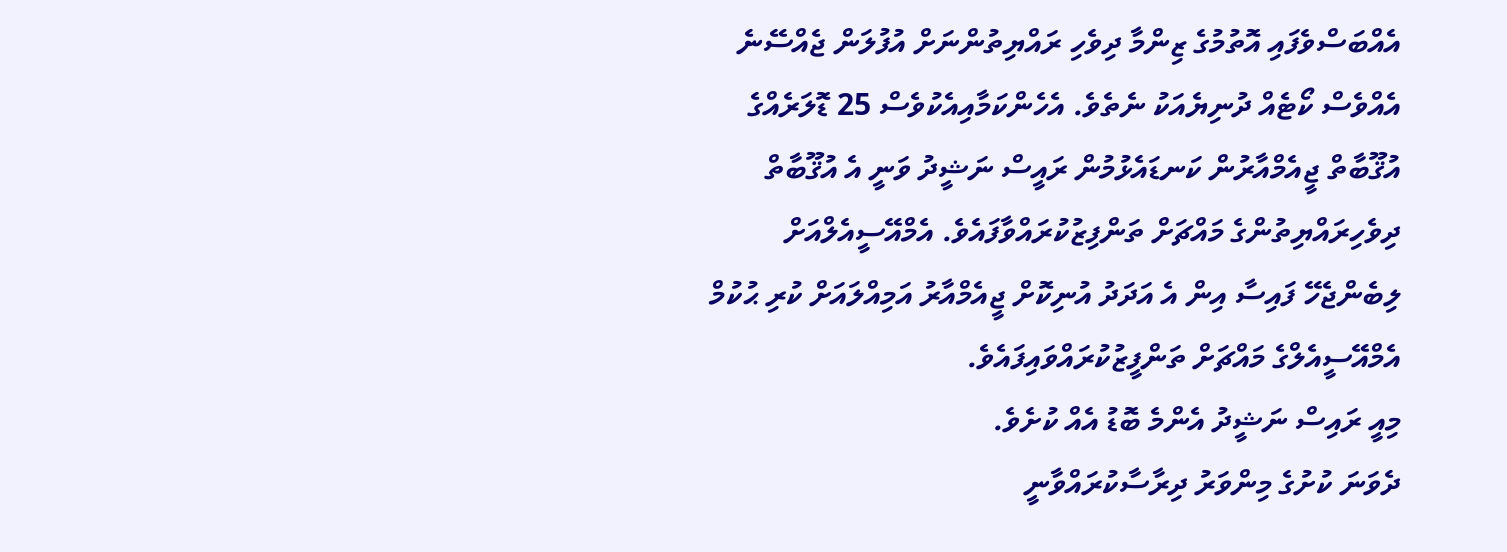އެއްބަސްވެފައި އޮތުމުގެ ޒިންމާ ދިވެހި ރައްޔިތުންނަށް އުފުލަން ޖެއްސޭނެ އެއްވެސް ކޯޓެއް ދުނިޔެއަކު ނެތެވެ. އެހެންކަމާއިއެކުވެސް 25 ޑޮލަރެއްގެ އުޤޫބާތް ޖީއެމްއާރުން ކަނޑައެޅުމުން ރައީސް ނަޝީދު ވަނީ އެ އުޤޫބާތް ދިވެހިރައްޔިތުންގެ މައްޗަށް ތަންފިޒުކުރައްވާފައެވެ. އެމްއޭސީއެލްއަށް ލިބެންޖެހޭ ފައިސާ އިން އެ އަދަދު އުނިކޮށް ޖީއެމްއާރު އަމިއްލައަށް ކުރި ޙުކުމް އެމްއޭސީއެލްގެ މައްޗަށް ތަންފީޒުކުރައްވައިފައެވެ.
މިއީ ރައިސް ނަޝީދު އެންމެ ބޮޑު އެއް ކުށެވެ.
ދެވަނަ ކުށުގެ މިންވަރު ދިރާސާކުރައްވާނީ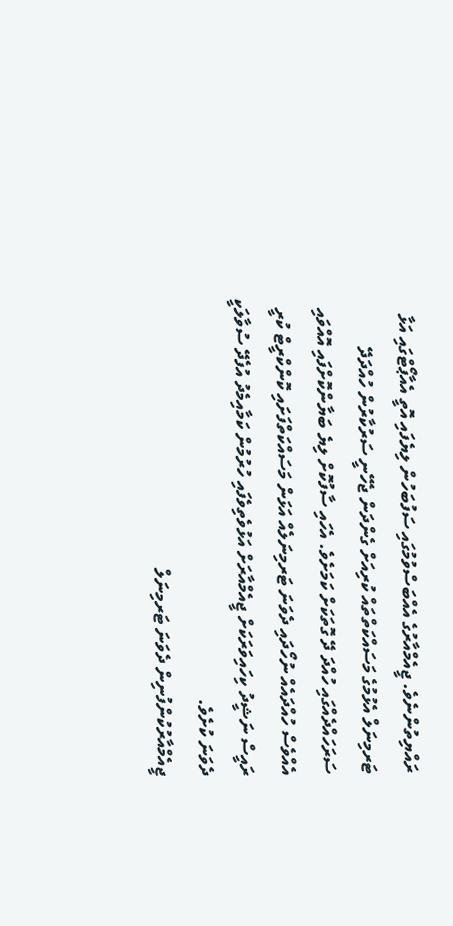ރައްޔިތުންނެވެ. ޖީއެމްއާރުގެ އެއްބަސްވުމުގައި ސަފުބަހުން ލިޔެފައި އޮތީ އެއާޕޯޓްގައި އަޅާ ޓަރމިނަލް އެޅުމުގެ މަސައްކަތްތައް ކުރިއަށް ގެންދަން ޖެހޭނީ ސަރުކާރުން ހުއްދަދޭ ސަރަހައްދެއްގައި ހުއްދަ ދޭ ގޮތަކަށް ކަމަށެވެ. އެހައި ސާފުކޮށް ލިޔެ ބަޔާންކޮށްފައި އޮއްވައި އެއްވެސް ހުއްދައެއް ނުހޯދައި ދެވަނަ ޓަރމިނަލެއް އަޅަން މަސައްކަތްފަށައި ކޮންކްރީޓް ކުރީ ރައީސް ނަޝީދު ކިހައިވަރަކަށް ޖީއެމްއާރަށް އަޅުވެތިވެފައި ހުރުމުން ކަމާއިމެދު އުފެދޭ ސުވާލަކީ ދެވަނަ ކުށެވެ.
ޖީއެމްއާރުކުންފުނިން ދެވަނަ ޓަރމިނަލް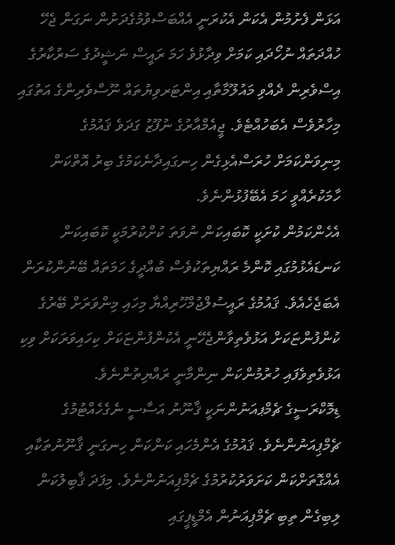އަޅަން ފެށުމުން އެކަން އެކުރަނީ އެއްބަސްވުމުގެދަށުން ނަގަން ޖެހޭ ހުއްދަތައް ނުހޯދައި ކަމަށް ވިދާޅުވެ ހަމަ ރައީސް ނަޝީދުގެ ސަރުކާރުގެ އިސްވެރިން ދެއްވި މައުލޫމާތާއި އިންޓަރވިޔުތައް ނޫސްވެރިންގެ އަތުގައި މިހާރުވެސް އެބަހުއްޓެވެ. ޖީއެމްއާރުގެ ނުފޫޒު ގަދަވެ ޤައުމުގެ މިނިވަންކަމަށް ހުރަސްއެޅިގެން ހިނގައިދާނެކަމުގެ ބިރު އޮތްކަން ހާމަކުރެއްވީ ހަމަ އެބޭފުޅުންނެވެ.
އެހެންކަމުން ކުށަކީ ކޮބައިކަން ނުވަތަ ކުށްކުރުމަކީ ކޮބައިކަން ކަނޑައެޅުމުގައި ކޮންމެ ރައްޔިތަކުވެސް ބުއްދީގެ ހަމަތައް ބޭނުންކުރަން އެބަޖެހެއެވެ. ޤައުމުގެ ރައީސުލްޖުމްހޫރިއްޔާ މިހައި މިންވަރަށް ބޭރުގެ ކުންފުންޏަކަށް އަޅުވެތިވާންޖެހޭނީ އެކުންފުންޏަކަށް ކިހައިވަރަކަށް ވިކި އަޅުވެތިވެފައި ހުރުމުންކަން ނިންމާނީ ރައްޔިތުންނެވެ.
ޑިމޮކްރަސީގެ ޗެމްޕއަނުންނަކީ ޤާނޫނު އަސާސީ ނެގެހެއްޓުމުގެ ޗެމްޕިއަނުންނެވެ. ޤައުމުގެ އެންމެހައި ކަންކަން ހިނގަނީ ޤާނޫނުތަކާއި އެއްގޮތަށްކަން ކަށަވަރުކުރުމުގެ ޗެމްޕިއަނުންނެވެ. މިފަދަ ޤާބިލުކަން ލިބިގެން ތިބި ޗެމްޕިއަނުން އެމްޑީޕީގައި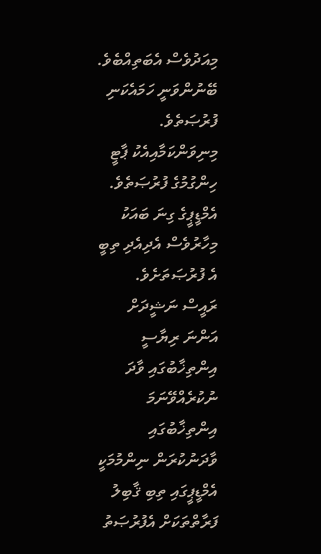މިއަދުވެސް އެބަތިއްބެވެ. ބޭނުންވަނީ ހަމައެކަނި ފުރުޞަތެވެ. މިނިވަންކަމާއިއެކު ޕާޓީ ހިންގުމުގެ ފުރުޞަތެވެ. އެމްޑީޕީގެ ގިނަ ބައަކު މިހާރުވެސް އެދިއެދި ތިބީ އެ ފުރުޞަތަށެވެ.
ރައީސް ނަޝީދަށް އަންނަ ރިޔާސީ އިންތިޚާބުގައި ވާދަ ނުކުރެއްވޭނަމަ އިންތިޚާބުގައި ވާދަނުކުރަން ނިންމުމަކީ އެމްޑީޕީގައި ތިބި ޤާބިލު ފަރާތްތަކަށް އެފުރުޞަތު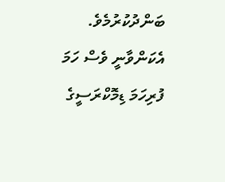ބަންދުކުރުމެވެ. އެކަންވާނީ ވެސް ހަމަ ފުރިހަމަ ޑިމޮކްރަސީގެ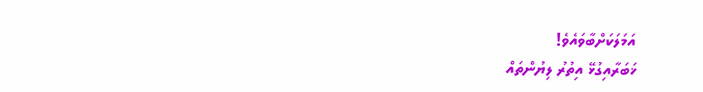އަމަލަކަށްބާވައެވެ!
ޚަބަރާއިގުޅޭ އިތުރު ލިޔުންތައް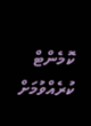ކޮމެންޓް ކުރެއްވުމަށް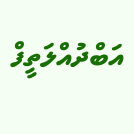އަބްދުއްލަތީފް